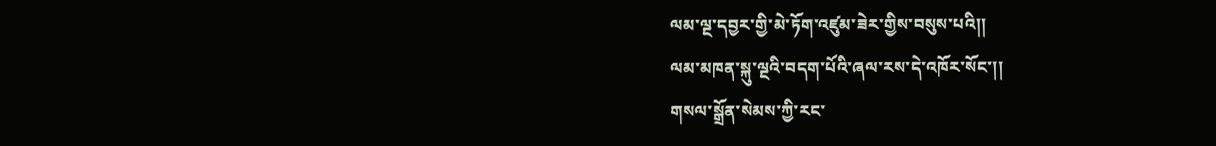ལམ་ལྔ་དབྱར་གྱི་མེ་ཏོག་འཛུམ་ཟེར་གྱིས་བསུས་པའི།།
ལམ་མཁན་སྐུ་ལྔའི་བདག་པོའི་ཞལ་རས་དེ་འཁོར་སོང་།།
གསལ་སྒྲོན་སེམས་ཀྱི་རང་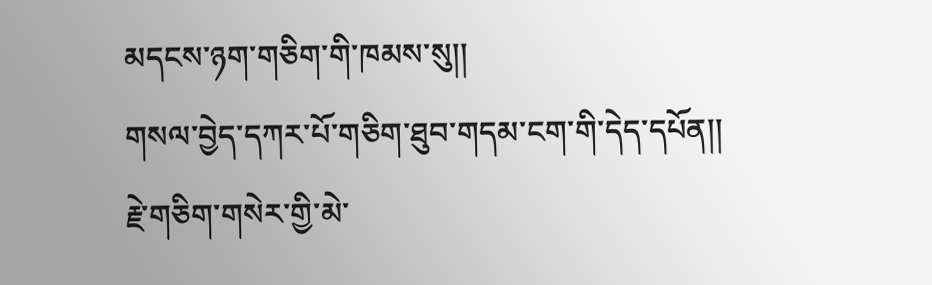མདངས་ཉག་གཅིག་གི་ཁམས་སུ།།
གསལ་བྱེད་དཀར་པོ་གཅིག་ཐུབ་གདམ་ངག་གི་དེད་དཔོན།།
རྗེ་གཅིག་གསེར་གྱི་མེ་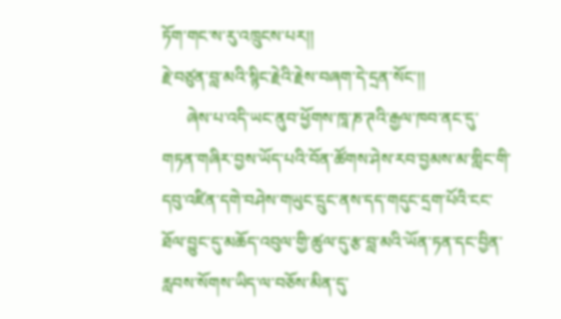ཏོག་གང་ས་རུ་འཁྲུངས་པར།།
རྗེ་བཙུན་བླ་མའི་སྙིང་རྗེའི་རྗེས་བཞག་དེ་དྲན་སོང་།།
      ཞེས་པ་འདི་ཡང་ནུབ་ཕྱོགས་ཁཱ་ཎ་ཊའི་རྒྱལ་ཁབ་ནང་དུ་གཏན་གཞིར་བྱས་ཡོད་པའི་བོན་ཚོགས་ཤེས་རབ་བྱམས་མ་གླིང་གི་དབུ་འཛིན་དགེ་བཤེས་གཡུང་དྲུང་ནས་དད་གདུང་དྲག་པོའི་ངང་ཐོལ་བྱུང་དུ་མཆོད་འབུལ་གྱི་ཚུལ་དུ་རྩ་བླ་མའི་ཡོན་ཏན་དང་བྱིན་རླབས་སོགས་ཡིད་ལ་བཅོས་མིན་དུ་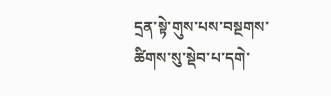དྲན་སྟེ་གུས་པས་བསྔགས་ཚིགས་སུ་སྡེབ་པ་དགེ་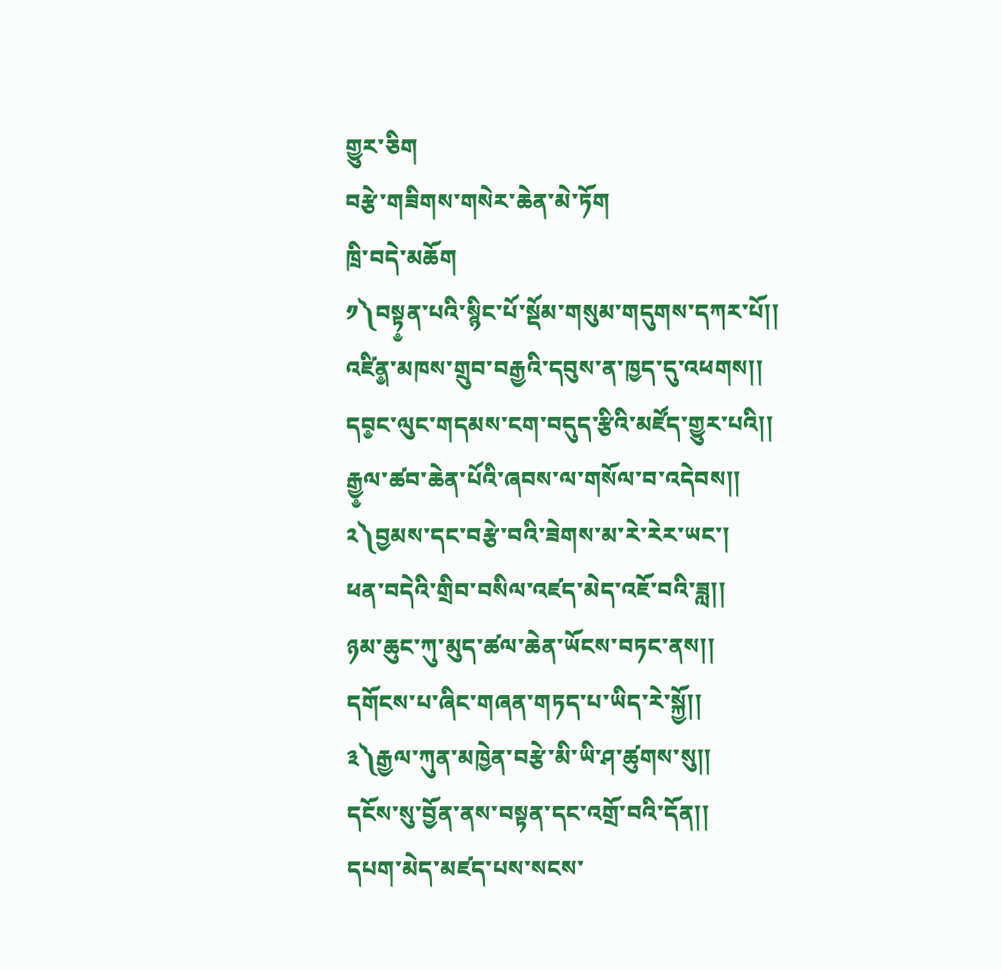གྱུར་ཅིག
བརྩེ་གཟིགས་གསེར་ཆེན་མེ་ཏོག
ཁྲི་བདེ་མཆོག
༡༽བསྟ༵ན་པའི་སྙིང་པོ་སྡོམ་གསུམ་གདུགས་དཀར་པོ།།
འཛིན༵་མཁས་གྲུབ་བརྒྱའི་དབུས་ན་ཁྱད་དུ་འཕགས།།
དབ༵ང་ལུང་གདམས་ངག་བདུད་རྩིའི་མཛོད་གྱུར་པའི།།
རྒྱ༵ལ་ཚབ་ཆེན་པོའི་ཞབས་ལ་གསོལ་བ་འདེབས།།
༢༽བྱམས་དང་བརྩེ་བའི་ཟེགས་མ་རེ་རེར་ཡང་།
ཕན་བདེའི་གྲིབ་བསིལ་འཛད་མེད་འཇོ་བའི་ཟླ།།
ཉམ་ཆུང་ཀུ་མུད་ཚལ་ཆེན་ཡོངས་བཏང་ནས།།
དགོངས་པ་ཞིང་གཞན་གཏད་པ་ཡིད་རེ་སྐྱོ།།
༣༽རྒྱལ་ཀུན་མཁྱེན་བརྩེ་མི་ཡི་ཤ་ཚུགས་སུ།།
དངོས་སུ་བྱོན་ནས་བསྟན་དང་འགྲོ་བའི་དོན།།
དཔག་མེད་མཛད་པས་སངས་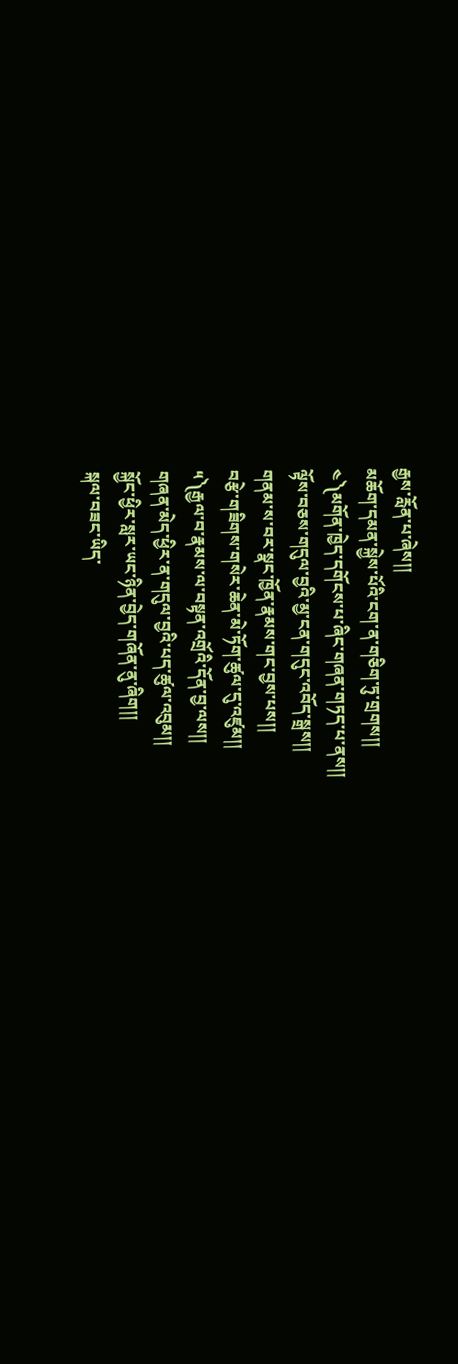རྒྱས་རློན་པ་ཞེས།།
མཆོག་དམན་སྐྱེས་པོའི་ངག་ན་གཅིག་ཏུ་གྲགས།།
༤༽མགོན་ཁྱེད་དགོངས་པ་ཞིང་གཞན་གཏད་པ་ནས།།
ལྟོས་བཅས་གདུལ་བྱའི་མྱ་ངན་གདུང་འབོད་སྒྲས།།
གནམ་ས་བར་སྣང་ཁྱོན་རྣམས་གང་བྱས་པས།།
བརྩེ་གཟིགས་གསེར་ཆེན་མེ་ཏོག་ཚུལ་དུ་འཛུམ།།
༥༽རྒྱལ་བ་རྣམས་ལ་བསྟན་འགྲོའི་དོན་བྱ་ལས།།
གཞན་མེད་ཕྱིར་ན་གདུལ་བྱའི་པད་ཚུལ་འབུམ།།
སྐྱོང་ཕྱིར་སླར་ཡང་ཉིན་བྱེད་གཞོན་ནུ་ཞིག།།
སྐལ་བཟང་ཡིད་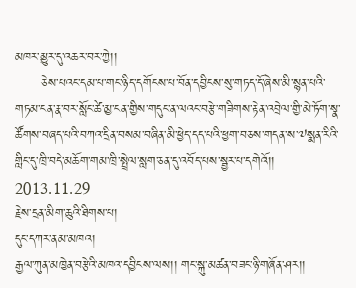མཁར་མྱུར་དུ་འཆར་བར་ཀྱེ།།
      ཅེས་པའང་དམ་པ་གང་ཉིད་དགོངས་པ་བོན་དབྱིངས་སུ་གཏད་དོ་ཞེས་མི་སྙན་པའི་གཏམ་ངན་རྣ་བར་སློང་ཚེ་མྱ་ངན་གྱིས་གདུང་ན་ལའང་བརྩེ་གཟིགས་རྟེན་འབྲེལ་གྱི་མེ་ཏོག་སྣ་ཚོགས་བཞད་པའི་བཀའ་དྲིན་བསམ་བཞིན་མི་ཕྱེད་དད་པའི་ཕྱག་བཅས་གདན་ས་༧སྨན་རིའི་གླིང་དུ་ཁྲི་བདེ་མཆོག་གམ་ཁྲི་སྤྲེལ་སླག་ཅན་དུ་འབོད་པས་སྦྱར་པ་དགེའོ།། 2013.11.29
རྗེས་དྲན་མིག་ཆུའི་ཐིགས་པ།
དུང་དཀར་ནམ་མཁའ།
རྒྱལ་ཀུན་མཁྱེན་བརྩེའི་མཁའ་དབྱིངས་ལས།། གང་སྐུ་མཚན་བཟང་ཉི་གཞོན་ཤར།།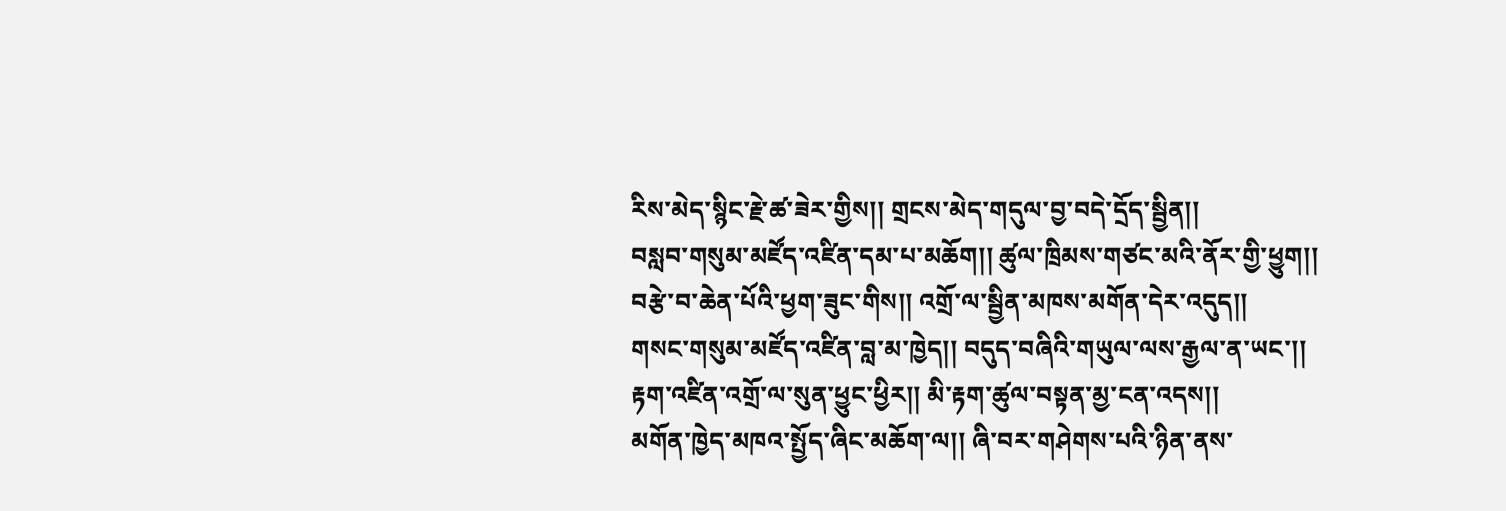རིས་མེད་སྙིང་རྗེ་ཚ་ཟེར་གྱིས།། གྲངས་མེད་གདུལ་བྱ་བདེ་དྲོད་སྦྱིན།།
བསླབ་གསུམ་མཛོད་འཛིན་དམ་པ་མཆོག།། ཚུལ་ཁྲིམས་གཙང་མའི་ནོར་གྱི་ཕྱུག།།
བརྩེ་བ་ཆེན་པོའི་ཕྱག་ཟུང་གིས།། འགྲོ་ལ་སྦྱིན་མཁས་མགོན་དེར་འདུད།།
གསང་གསུམ་མཛོད་འཛིན་བླ་མ་ཁྱེད།། བདུད་བཞིའི་གཡུལ་ལས་རྒྱལ་ན་ཡང་།།
རྟག་འཛིན་འགྲོ་ལ་སུན་ཕྱུང་ཕྱིར།། མི་རྟག་ཚུལ་བསྟན་མྱ་ངན་འདས།།
མགོན་ཁྱེད་མཁའ་སྤྱོད་ཞིང་མཆོག་ལ།། ཞི་བར་གཤེགས་པའི་ཉིན་ནས་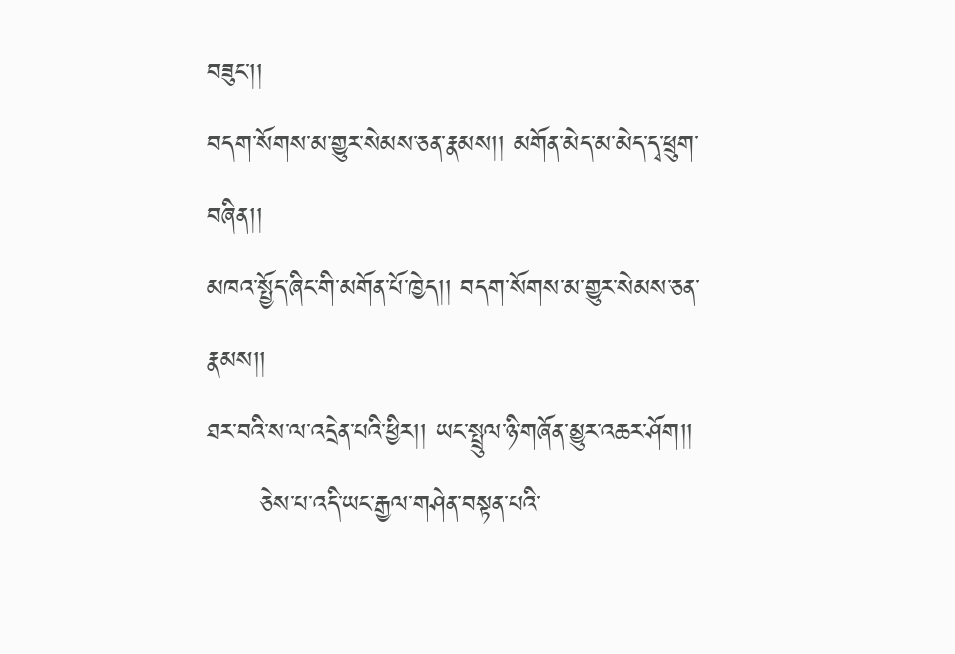བཟུང་།།
བདག་སོགས་མ་གྱུར་སེམས་ཅན་རྣམས།། མགོན་མེད་མ་མེད་དྭ་ཕྲུག་བཞིན།།
མཁའ་སྤྱོད་ཞིང་གི་མགོན་པོ་ཁྱེད།། བདག་སོགས་མ་གྱུར་སེམས་ཅན་རྣམས།།
ཐར་བའི་ས་ལ་འདྲེན་པའི་ཕྱིར།། ཡང་སྤྲུལ་ཉི་གཞོན་མྱུར་འཆར་ཤོག།།
      ཅེས་པ་འདི་ཡང་རྒྱལ་གཤེན་བསྟན་པའི་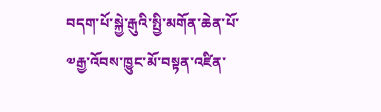བདག་པོ་སྐྱེ་རྒུའི་སྤྱི་མགོན་ཆེན་པོ་༧རྒྱ་འོབས་ཁྱུང་མོ་བསྟན་འཛིན་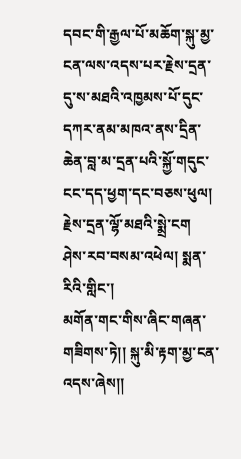དབང་གི་རྒྱལ་པོ་མཆོག་སྐུ་མྱ་ངན་ལས་འདས་པར་རྗེས་དྲན་དུ་ས་མཐའི་འཁྱམས་པོ་དུང་དཀར་ནམ་མཁའ་ནས་དྲིན་ཆེན་བླ་མ་དྲན་པའི་སྐྱོ་གདུང་ངང་དད་ཕྱག་དང་བཅས་ཕུལ།
རྗེས་དྲན་ལྷོ་མཐའི་སྨྲེ་ངག
ཤེས་རབ་བསམ་འཕེལ། སྨན་རིའི་གླིང་།
མགོན་གང་གིས་ཞིང་གཞན་གཟིགས་ཏེ།། སྐུ་མི་རྟག་མྱ་ངན་འདས་ཞེས།།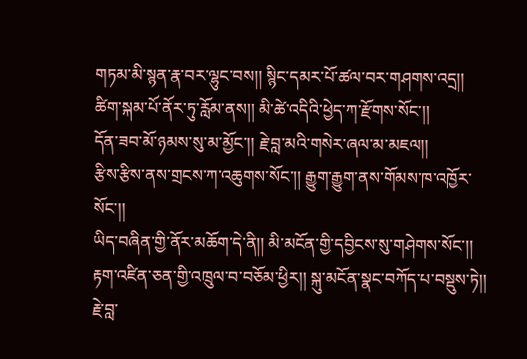གཏམ་མི་སྙན་རྣ་བར་ལྷུང་བས།། སྙིང་དམར་པོ་ཚལ་བར་གཤགས་འདྲ།།
ཚིག་སྐམ་པོ་ནོར་ཏུ་རློམ་ནས།། མི་ཚེ་འདིའི་ཕྱེད་ཀ་རྫོགས་སོང་།།
དོན་ཟབ་མོ་ཉམས་སུ་མ་མྱོང་།། རྗེ་བླ་མའི་གསེར་ཞལ་མ་མཇལ།།
རྩིས་རྩིས་ནས་གྲངས་ཀ་འཆུགས་སོང་།། རྒྱུག་རྒྱུག་ནས་གོམས་ཁ་འཁྱོར་སོང་།།
ཡིད་བཞིན་གྱི་ནོར་མཆོག་དེ་ནི།། མི་མངོན་གྱི་དབྱིངས་སུ་གཤེགས་སོང་།།
རྟག་འཛིན་ཅན་གྱི་འཁྲུལ་བ་བཅོམ་ཕྱིར།། སྐུ་མངོན་སྣང་བཀོད་པ་བསྡུས་ཏེ།།
རྗེ་བླ་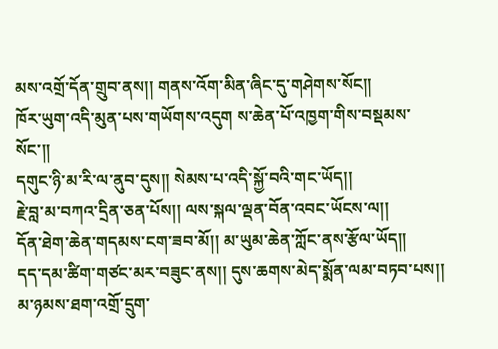མས་འགྲོ་དོན་གྲུབ་ནས།། གནས་འོག་མིན་ཞིང་དུ་གཤེགས་སོང།།
ཁོར་ཡུག་འདི་མུན་པས་གཡོགས་འདུག ས་ཆེན་པོ་འཁྱག་གིས་བསྡམས་སོང་།།
དགུང་ཉི་མ་རི་ལ་ནུབ་དུས།། སེམས་པ་འདི་སྐྱོ་བའི་གང་ཡོད།།
རྗེ་བླ་མ་བཀའ་དྲིན་ཅན་པོས།། ལས་སྐལ་ལྡན་བོན་འབང་ཡོངས་ལ།།
དོན་ཐེག་ཆེན་གདམས་ངག་ཟབ་མོ།། མ་ཡུམ་ཆེན་ཀློང་ནས་རྩོལ་ཡོད།།
དད་དམ་ཚིག་གཙང་མར་བཟུང་ནས།། དུས་ཆགས་མེད་སྨོན་ལམ་བཏབ་པས།།
མ་ཉམས་ཐག་འགྲོ་དྲུག་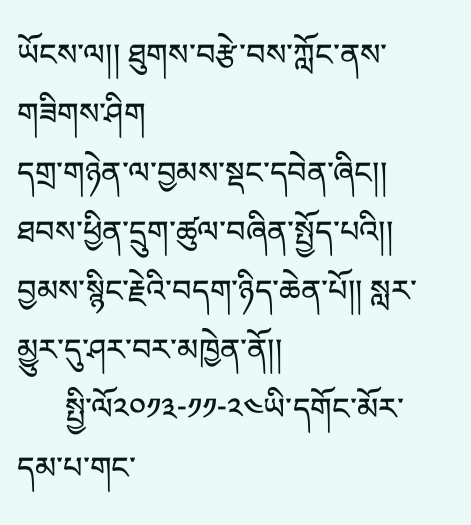ཡོངས་ལ།། ཐུགས་བརྩེ་བས་ཀློང་ནས་གཟིགས་ཤིག
དགྲ་གཉེན་ལ་བྱམས་སྡང་དབེན་ཞིང།། ཐབས་ཕྱིན་དྲུག་ཚུལ་བཞིན་སྤྱོད་པའི།།
བྱམས་སྙིང་རྗེའི་བདག་ཉིད་ཆེན་པོ།། སླར་མྱུར་དུ་ཤར་བར་མཁྱེན་ནོ།།
      སྤྱི་ལོ༢༠༡༣-༡༡-༢༤ཡི་དགོང་མོར་དམ་པ་གང་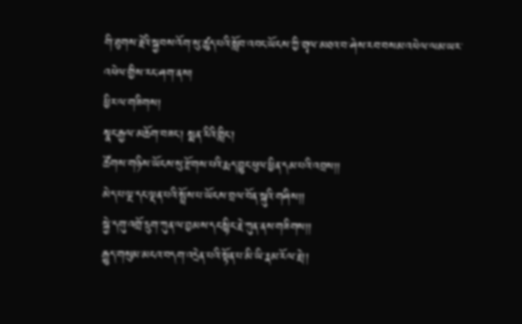གི་ཐུགས་རྗེའི་སྐྱབས་འོག་སུ་ཚུད་པའི་སློབ་འབང་ཡོངས་ཀྱི་གྲྭལ་མཐའ་བ་ཤེས་རབ་བསམ་འཕེལ་ལམ་ཡར་འཕེལ་གྱིས་རང་ཤག་ནས།
ཕྱིར་ལ་གཟིགས།
སྣང་རྒྱལ་མཆོག་བཟང་། སྨན་རིའི་གླིང་།
ཚོགས་གཉིས་ཡོངས་སུ་རྫོགས་པའི་རྨད་བྱུང་ཕུལ་ཕྱིན་དམ་པའི་འབྲས།།
མེད་པ་ལྔ་དང་ལྡན་པའི་སྤྲོས་པ་ཡོངས་བྲལ་བོན་སྐུའི་གཤིས།།
སྐྱེ་དགུ་འགྲོ་དྲུག་ཀུན་ལ་བྱམས་དང་སྙིང་རྗེ་ཀུན་ནས་གཟིགས།།
རྒྱུད་གསུམ་མངའ་བདག་འདྲེན་པའི་སྟོན་པ་མི་ཡི་རྣམ་རོལ་རྗེ།།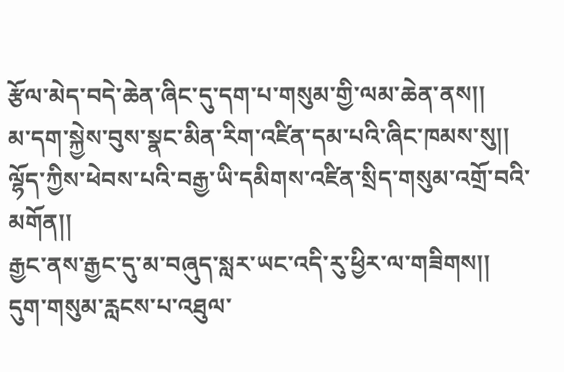རྩོལ་མེད་བདེ་ཆེན་ཞིང་དུ་དག་པ་གསུམ་གྱི་ལམ་ཆེན་ནས།།
མ་དག་སྐྱེས་བུས་སྣང་མིན་རིག་འཛིན་དམ་པའི་ཞིང་ཁམས་སུ།།
ལྷོད་ཀྱིས་ཕེབས་པའི་བརྒྱ་ཡི་དམིགས་འཛིན་སྲིད་གསུམ་འགྲོ་བའི་མགོན།།
རྒྱང་ནས་རྒྱང་དུ་མ་བཞུད་སླར་ཡང་འདི་རུ་ཕྱིར་ལ་གཟིགས།།
དུག་གསུམ་རླངས་པ་འཐུལ་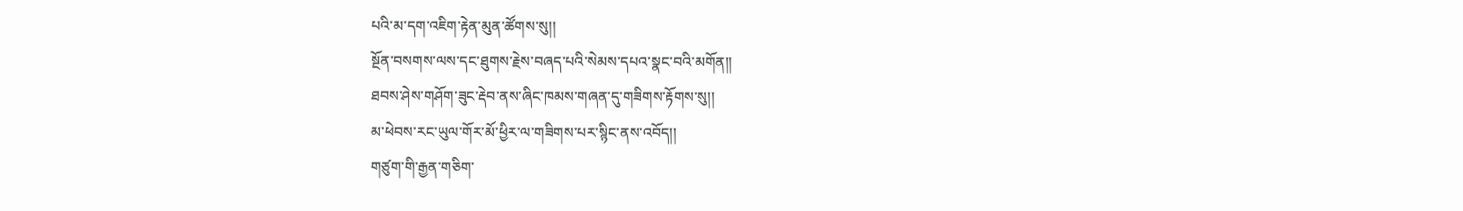པའི་མ་དག་འཇིག་རྟེན་མུན་ཚོགས་སུ།།
སྔོན་བསགས་ལས་དང་ཐུགས་རྗེས་བཞད་པའི་སེམས་དཔའ་སྣང་བའི་མགོན།།
ཐབས་ཤེས་གཤོག་ཟུང་རྡེབ་ནས་ཞིང་ཁམས་གཞན་དུ་གཟིགས་རྟོགས་སུ།།
མ་ཕེབས་རང་ཡུལ་གོར་མོ་ཕྱིར་ལ་གཟིགས་པར་སྙིང་ནས་འབོད།།
གཙུག་གི་རྒྱན་གཅིག་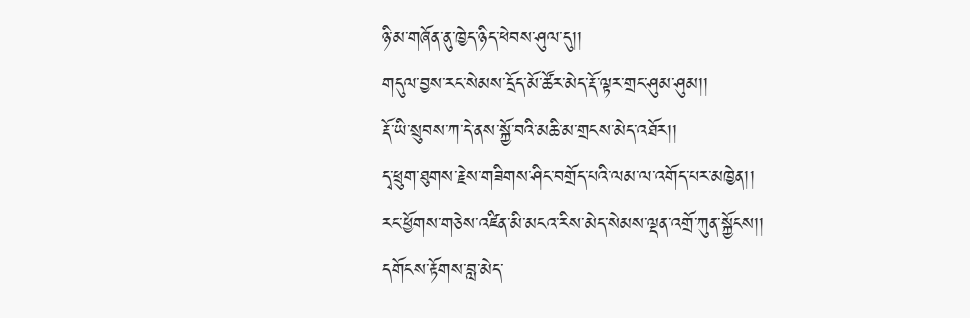ཉི་མ་གཞོན་ནུ་ཁྱེད་ཉིད་ཕེབས་ཤུལ་དུ།།
གདུལ་བྱས་རང་སེམས་དྲོད་མོ་ཚོར་མེད་རྡོ་ལྟར་གྲང་ཤུམ་ཤུམ།།
རྡོ་ཡི་སྲུབས་ཀ་དེ་ནས་སྐྱོ་བའི་མཆི་མ་གྲངས་མེད་འཐོར།།
དྭ་ཕྲུག་ཐུགས་རྗེས་གཟིགས་ཤིང་བགྲོད་པའི་ལམ་ལ་འགོད་པར་མཁྱེན།།
རང་ཕྱོགས་གཅེས་འཛིན་མི་མངའ་རིས་མེད་སེམས་ལྡན་འགྲོ་ཀུན་སྐྱོངས།།
དགོངས་རྟོགས་བླ་མེད་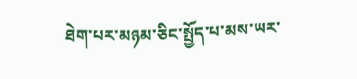ཐེག་པར་མཉམ་ཅིང་སྤྱོད་པ་མས་ཡར་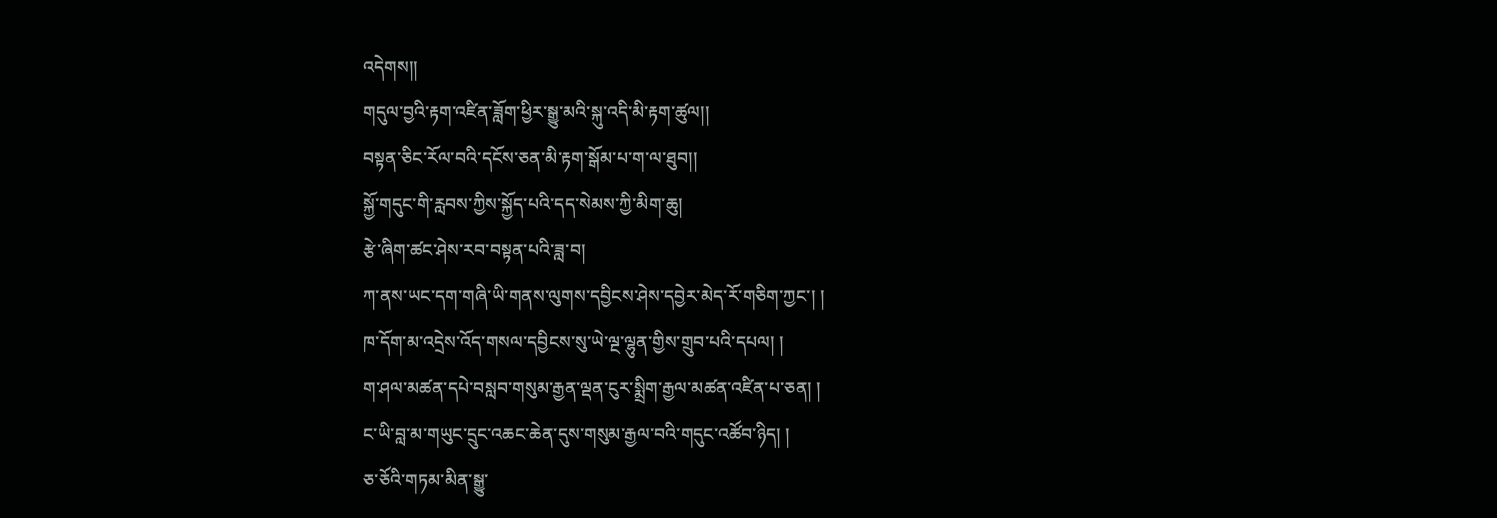འདེགས།།
གདུལ་བྱའི་རྟག་འཛིན་ཟློག་ཕྱིར་སྒྱུ་མའི་སྐུ་འདི་མི་རྟག་ཚུལ།།
བསྟན་ཅིང་རོལ་བའི་དངོས་ཅན་མི་རྟག་སྒོམ་པ་ག་ལ་ཐུབ།།
སྐྱོ་གདུང་གི་རླབས་ཀྱིས་སྐྱོད་པའི་དད་སེམས་ཀྱི་མིག་ཆུ།
རྩེ་ཞིག་ཚང་ཤེས་རབ་བསྟན་པའི་ཟླ་བ།
ཀ་ནས་ཡང་དག་གཞི་ཡི་གནས་ལུགས་དབྱིངས་ཤེས་དབྱེར་མེད་རོ་གཅིག་ཀྱང་། །
ཁ་དོག་མ་འདྲེས་འོད་གསལ་དབྱིངས་སུ་ཡེ་ལྔ་ལྷུན་གྱིས་གྲུབ་པའི་དཔལ། །
ག་ཤལ་མཚན་དཔེ་བསླབ་གསུམ་རྒྱན་ལྡན་ངུར་སྨྲིག་རྒྱལ་མཚན་འཛིན་པ་ཅན། །
ང་ཡི་བླ་མ་གཡུང་དྲུང་འཆང་ཆེན་དུས་གསུམ་རྒྱལ་བའི་གདུང་འཚོབ་ཉིད། །
ཅ་ཅོའི་གཏམ་མིན་སྒྱུ་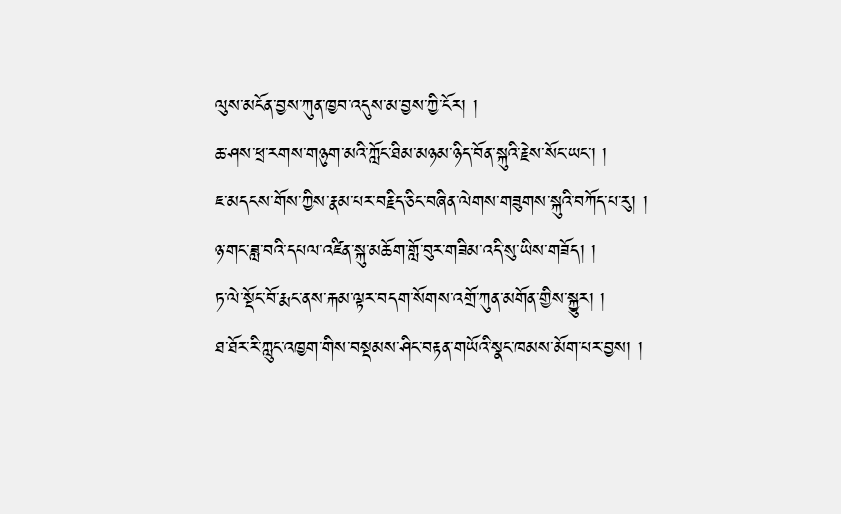ལུས་མངོན་བྱས་ཀུན་ཁྱབ་འདུས་མ་བྱས་ཀྱི་ངོར། །
ཆ་ཤས་ཕྲ་རགས་གཉུག་མའི་ཀློང་ཐིམ་མཉམ་ཉིད་བོན་སྐུའི་རྗེས་སོང་ཡང་། །
ཇ་མདངས་གོས་ཀྱིས་རྣམ་པར་བརྗིད་ཅིང་བཞིན་ལེགས་གཟུགས་སྐུའི་བཀོད་པ་རུ། །
ཉ་གང་ཟླ་བའི་དཔལ་འཛིན་སྐུ་མཆོག་གློ་བུར་གཟིམ་འདི་སུ་ཡིས་གཟོད། །
ཏ་ལེ་སྡོང་བོ་རྨང་ནས་རྐམ་ལྟར་བདག་སོགས་འགྲོ་ཀུན་མགོན་གྱིས་སྐྱུར། །
ཐ་ཐོར་རི་ཀླུང་འཁྱག་གིས་བསྡམས་ཤིང་བརྟན་གཡོའི་སྣང་ཁམས་མོག་པར་བྱས། །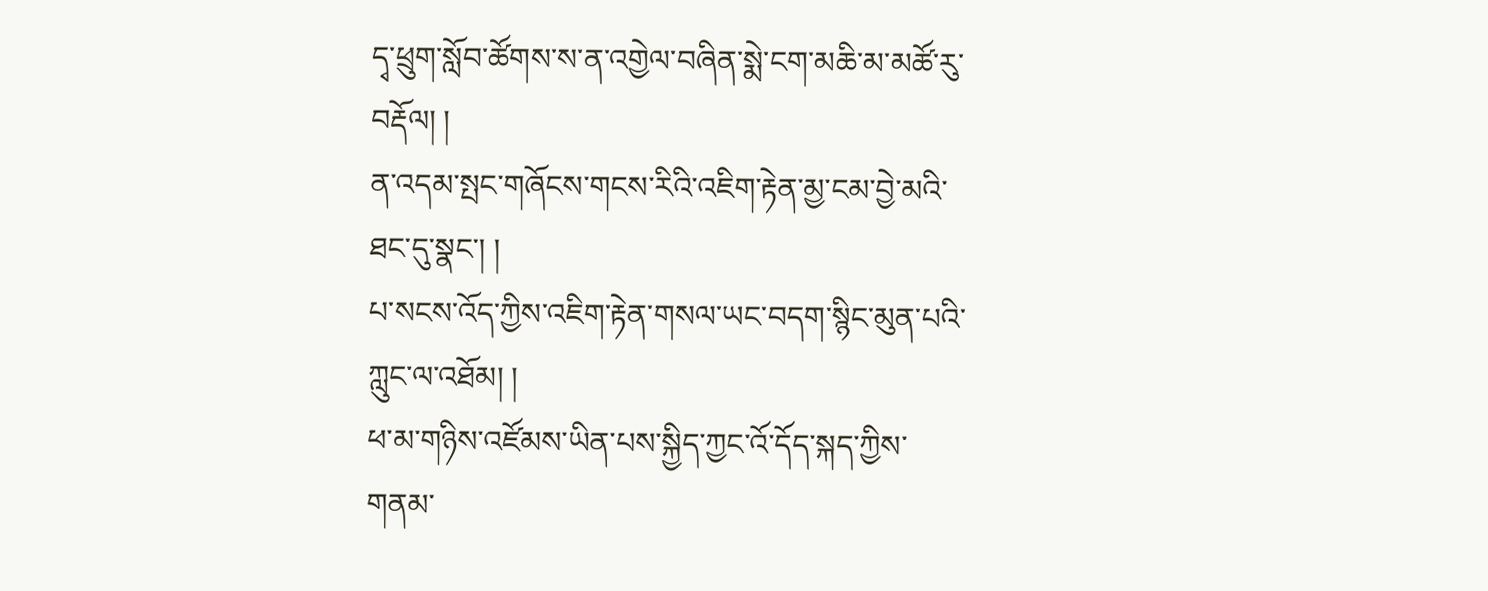དྭ་ཕྲུག་སློབ་ཚོགས་ས་ན་འགྱེལ་བཞིན་སྨེ་ངག་མཆི་མ་མཚོ་རུ་བརྡོལ། །
ན་འདམ་སྤང་གཞོངས་གངས་རིའི་འཇིག་རྟེན་མྱ་ངམ་བྱེ་མའི་ཐང་དུ་སྣང་། །
པ་སངས་འོད་ཀྱིས་འཇིག་རྟེན་གསལ་ཡང་བདག་སྙིང་མུན་པའི་ཀླུང་ལ་འཐོམ། །
ཕ་མ་གཉིས་འཛོམས་ཡིན་པས་སྐྱིད་ཀྱང་འོ་དོད་སྐད་ཀྱིས་གནམ་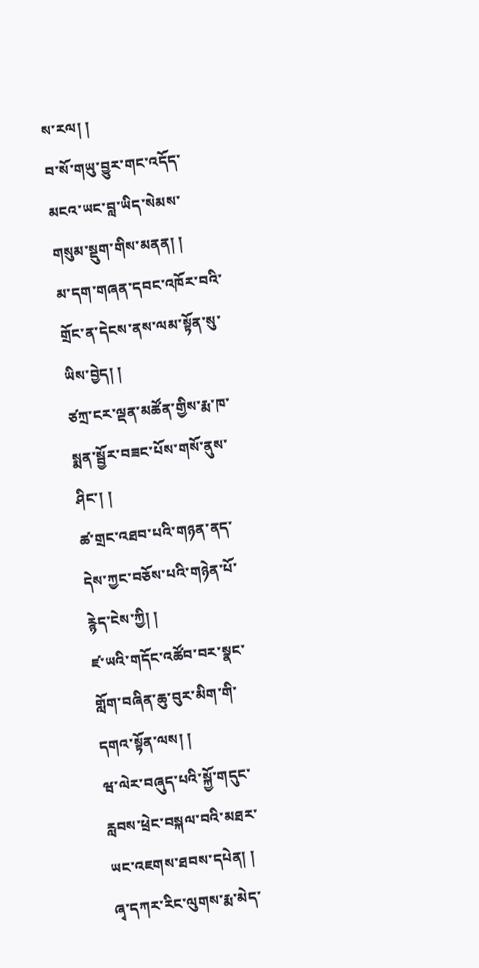ས་རལ། །
བ་སོ་གཡུ་བྱུར་གང་འདོད་མངའ་ཡང་བླ་ཡིད་སེམས་གསུམ་སྡུག་གིས་མནན། །
མ་དག་གཞན་དབང་འཁོར་བའི་གྲོང་ན་དེངས་ནས་ལམ་སྟོན་སུ་ཡིས་བྱེད། །
ཙཀྲ་ངར་ལྡན་མཚོན་གྱིས་རྨ་ཁ་སྨན་སྦྱོར་བཟང་པོས་གསོ་ནུས་ཤིང་། །
ཚ་གྲང་འཐབ་པའི་གཉན་ནད་དེས་ཀྱང་བཅོས་པའི་གཉེན་པོ་རྙེད་ངེས་ཀྱི། །
ཛ་ཡའི་གདོང་འཚོབ་བར་སྣང་གློག་བཞིན་ཆུ་བུར་མིག་གི་དགའ་སྟོན་ལས། །
ཝ་ལེར་བཞུད་པའི་སྐྱོ་གདུང་རླབས་ཕྲེང་བསྐལ་བའི་མཐར་ཡང་འཇགས་ཐབས་དཔེན། །
ཞྭ་དཀར་རིང་ལུགས་རྨ་མེད་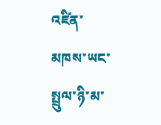འཛིན་མཁས་ཡང་སྤྲུལ་ཉི་མ་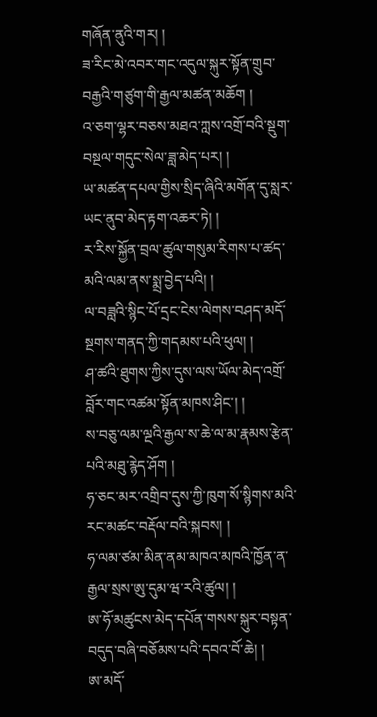གཞོན་ནུའི་གར། །
ཟ་རིང་མེ་འབར་གང་འདུལ་སྐུར་སྟོན་གྲུབ་བརྒྱའི་གཙུག་གི་རྒྱལ་མཚན་མཆོག །
འ་ཅག་ལྷར་བཅས་མཐའ་ཀླས་འགྲོ་བའི་སྡུག་བསྔལ་གདུང་སེལ་ཟླ་མེད་པར། །
ཡ་མཚན་དཔལ་གྱིས་སྲིད་ཞིའི་མགོན་དུ་སླར་ཡང་ནུབ་མེད་རྟག་འཆར་ཏེ། །
ར་རིས་སྐྱོན་བྲལ་ཚུལ་གསུམ་རིགས་པ་ཚད་མའི་ལམ་ནས་སྨྲ་བྱེད་པའི། །
ལ་བཟླའི་སྙིང་པོ་དྲང་ངེས་ལེགས་བཤད་མདོ་སྔགས་གནད་ཀྱི་གདམས་པའི་ཕུལ། །
ཤ་ཚའི་ཐུགས་ཀྱིས་དུས་ལས་ཡོལ་མེད་འགྲོ་བློར་གང་འཚམ་སྟོན་མཁས་ཤིང་། །
ས་བཅུ་ལམ་ལྔའི་རྒྱལ་ས་ཆེ་ལ་མ་རྣམས་རྩེན་པའི་མཐུ་རྙེད་ཤོག །
ཧ་ཅང་མར་འགྲིབ་དུས་ཀྱི་ཁུག་སོ་སྙིགས་མའི་རང་མཚང་བརྡོལ་བའི་སྐབས། །
ཧ་ལམ་ཙམ་མིན་ནམ་མཁའ་མཁའི་ཁྱོན་ན་རྒྱལ་སྲས་ཨུ་དུམ་ཝ་རའི་ཚུལ། །
ཨ་ཧོ་མཚུངས་མེད་དཔོན་གསས་སྐུར་བསྟན་བདུད་བཞི་བཅོམས་པའི་དབའ་བོ་ཆེ། །
ཨ་མདོ་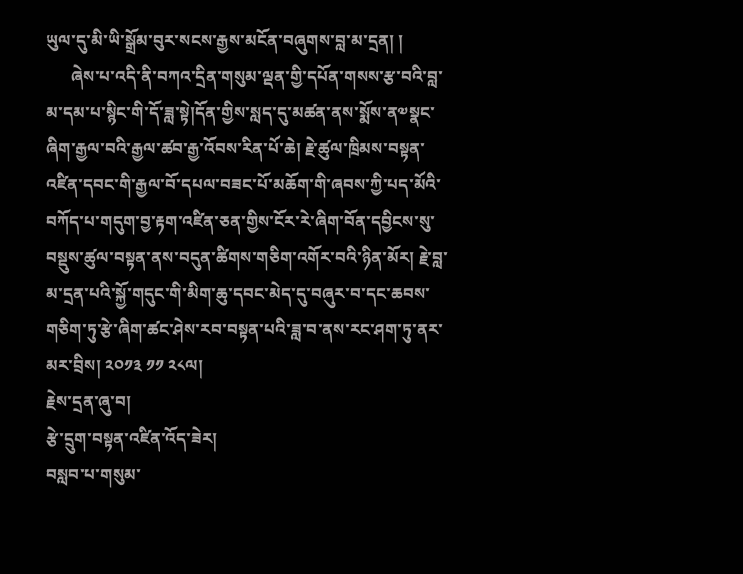ཡུལ་དུ་མི་ཡི་སྒྲོམ་བུར་སངས་རྒྱས་མངོན་བཞུགས་བླ་མ་དྲན། །
      ཞེས་པ་འདི་ནི་བཀའ་དྲིན་གསུམ་ལྡན་གྱི་དཔོན་གསས་རྩ་བའི་བླ་མ་དམ་པ་སྙིང་གི་དོ་ཟླ་སྟེ།དོན་གྱིས་སླད་དུ་མཚན་ནས་སྨོས་ན༧སྣང་ཞིག་རྒྱལ་བའི་རྒྱལ་ཚབ་རྒྱ་འོབས་རིན་པོ་ཆེ། རྗེ་ཚུལ་ཁྲིམས་བསྟན་འཛིན་དབང་གི་རྒྱལ་བོ་དཔལ་བཟང་པོ་མཆོག་གི་ཞབས་ཀྱི་པད་མོའི་བཀོད་པ་གདུག་བྱ་རྟག་འཛིན་ཅན་གྱིས་ངོར་རེ་ཞིག་བོན་དབྱིངས་སུ་བསྡུས་ཚུལ་བསྟན་ནས་བདུན་ཚིགས་གཅིག་འགོར་བའི་ཉིན་མོར། རྗེ་བླ་མ་དྲན་པའི་སྐྱོ་གདུང་གི་མིག་ཆུ་དབང་མེད་དུ་བཞུར་བ་དང་ཆབས་གཅིག་ཏུ་རྩེ་ཞིག་ཚང་ཤེས་རབ་བསྟན་པའི་ཟླ་བ་ནས་རང་ཤག་ཏུ་ནར་མར་བྲིས། ༢༠༡༣ ༡༡ ༢༨ལ།
རྗེས་དྲན་ཞུ་བ།
རྩེ་དྲུག་བསྟན་འཛིན་འོད་ཟེར།
བསླབ་པ་གསུམ་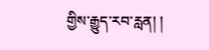གྱིས་རྒྱུད་རབ་རླན། །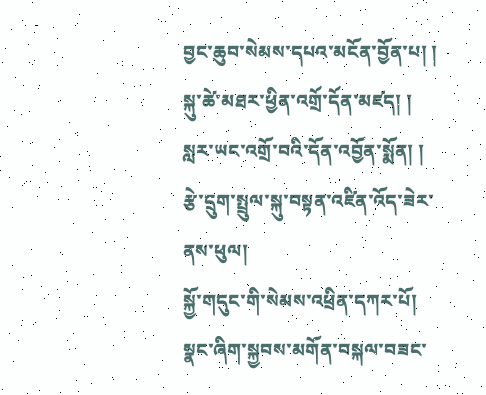བྱང་ཆུབ་སེམས་དཔའ་མངོན་བྱོན་པ། །
སྐུ་ཚེ་མཐར་ཕྱིན་འགྲོ་དོན་མཛད། །
སླར་ཡང་འགྲོ་བའི་དོན་འབྱོན་སྨོན། །
རྩེ་དྲུག་སྤྲུལ་སྐུ་བསྟན་འཛིན་འོད་ཟེར་ནས་ཕུལ།
སྐྱོ་གདུང་གི་སེམས་འཕྲིན་དཀར་པོ།
སྣང་ཞིག་སྐྱབས་མགོན་བསྐལ་བཟང་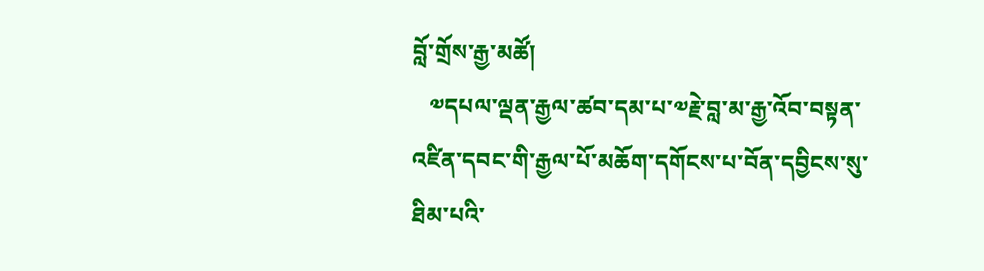བློ་གྲོས་རྒྱ་མཚོ།
   ༧དཔལ་ལྡན་རྒྱལ་ཚབ་དམ་པ་༧རྗེ་བླ་མ་རྒྱ་འོབ་བསྟན་འཛིན་དབང་གི་རྒྱལ་པོ་མཆོག་དགོངས་པ་བོན་དབྱིངས་སུ་ཐིམ་པའི་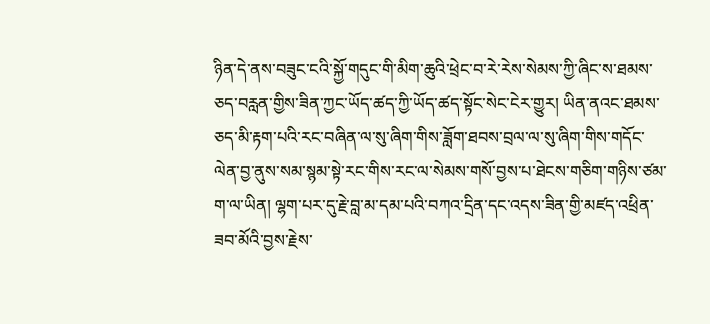ཉིན་དེ་ནས་བཟུང་ངའི་སྐྱོ་གདུང་གི་མིག་ཆུའི་ཕྲེང་བ་རེ་རེས་སེམས་ཀྱི་ཞིང་ས་ཐམས་ཅད་བརླན་གྱིས་ཟིན་ཀྱང་ཡོད་ཚད་ཀྱི་ཡོད་ཚད་སྟོང་སེང་ངེར་གྱུར། ཡིན་ནའང་ཐམས་ཅད་མི་རྟག་པའི་རང་བཞིན་ལ་སུ་ཞིག་གིས་ཟློག་ཐབས་བྲལ་ལ་སུ་ཞིག་གིས་གདོང་ལེན་བྱ་ནུས་སམ་སྙམ་སྟེ་རང་གིས་རང་ལ་སེམས་གསོ་བྱས་པ་ཐེངས་གཅིག་གཉིས་ཙམ་ག་ལ་ཡིན། ལྷག་པར་དུ་རྗེ་བླ་མ་དམ་པའི་བཀའ་དྲིན་དང་འདས་ཟིན་གྱི་མཛད་འཕྲིན་ཟབ་མོའི་བྱས་རྗེས་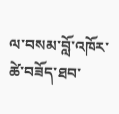ལ་བསམ་བློ་འཁོར་ཚེ་བཟོད་ཐབ་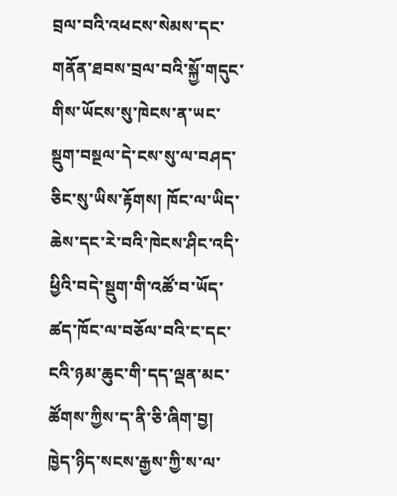བྲལ་བའི་འཕངས་སེམས་དང་གནོན་ཐབས་བྲལ་བའི་སྐྱོ་གདུང་གིས་ཡོངས་སུ་ཁེངས་ན་ཡང་སྡུག་བསྔལ་དེ་ངས་སུ་ལ་བཤད་ཅིང་སུ་ཡིས་རྟོགས། ཁོང་ལ་ཡིད་ཆེས་དང་རེ་བའི་ཁེངས་ཤིང་འདི་ཕྱིའི་བདེ་སྡུག་གི་འཚོ་བ་ཡོད་ཚད་ཁོང་ལ་བཅོལ་བའི་ང་དང་ངའི་ཉམ་ཆུང་གི་དད་ལྡན་མང་ཚོགས་ཀྱིས་ད་ནི་ཅི་ཞིག་བྱ། ཁྱེད་ཉིད་སངས་རྒྱས་ཀྱི་ས་ལ་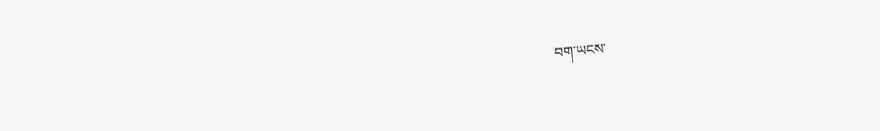བག་ཡངས་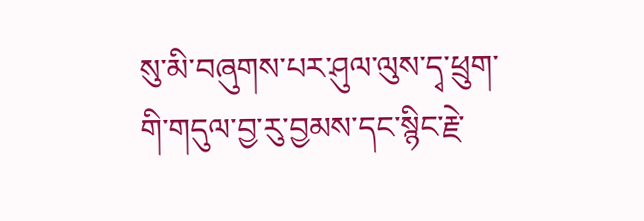སུ་མི་བཞུགས་པར་ཤུལ་ལུས་དྭ་ཕྲུག་གི་གདུལ་བྱ་རུ་བྱམས་དང་སྙིང་རྗེ་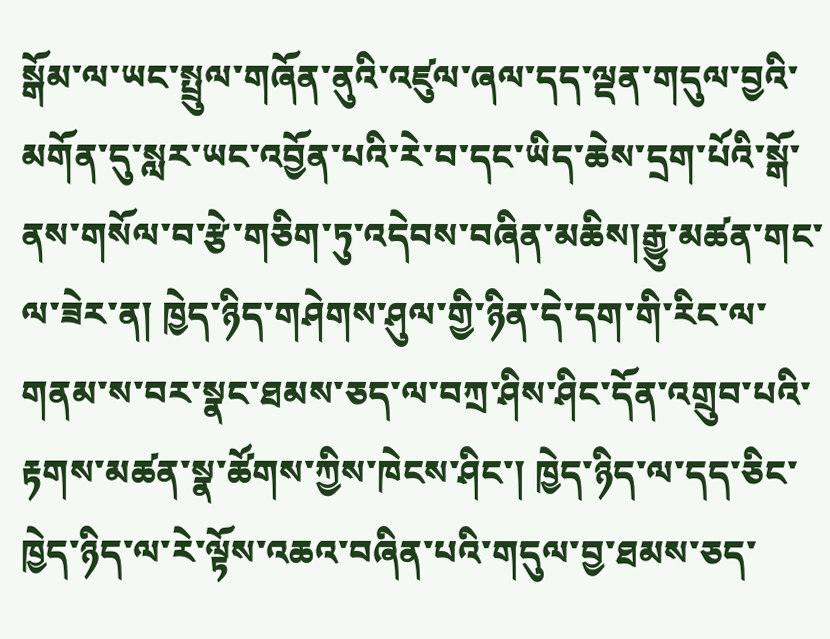སྒོམ་ལ་ཡང་སྤྲུལ་གཞོན་ནུའི་འཛུལ་ཞལ་དད་ལྡན་གདུལ་བྱའི་མགོན་དུ་སླར་ཡང་འབྱོན་པའི་རེ་བ་དང་ཡིད་ཆེས་དྲག་པོའི་སྒོ་ནས་གསོལ་བ་རྩེ་གཅིག་ཏུ་འདེབས་བཞིན་མཆིས།རྒྱུ་མཚན་གང་ལ་ཟེར་ན། ཁྱེད་ཉིད་གཤེགས་ཤུལ་གྱི་ཉིན་དེ་དག་གི་རིང་ལ་གནམ་ས་བར་སྣང་ཐམས་ཅད་ལ་བཀྲ་ཤིས་ཤིང་དོན་འགྲུབ་པའི་རྟགས་མཚན་སྣ་ཚོགས་ཀྱིས་ཁེངས་ཤིང་། ཁྱེད་ཉིད་ལ་དད་ཅིང་ཁྱེད་ཉིད་ལ་རེ་ལྟོས་འཆའ་བཞིན་པའི་གདུལ་བྱ་ཐམས་ཅད་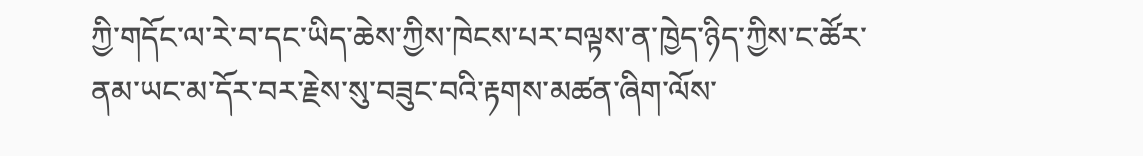ཀྱི་གདོང་ལ་རེ་བ་དང་ཡིད་ཆེས་ཀྱིས་ཁེངས་པར་བལྟས་ན་ཁྱེད་ཉིད་ཀྱིས་ང་ཚོར་ནམ་ཡང་མ་དོར་བར་རྗེས་སུ་བཟུང་བའི་རྟགས་མཚན་ཞིག་ལོས་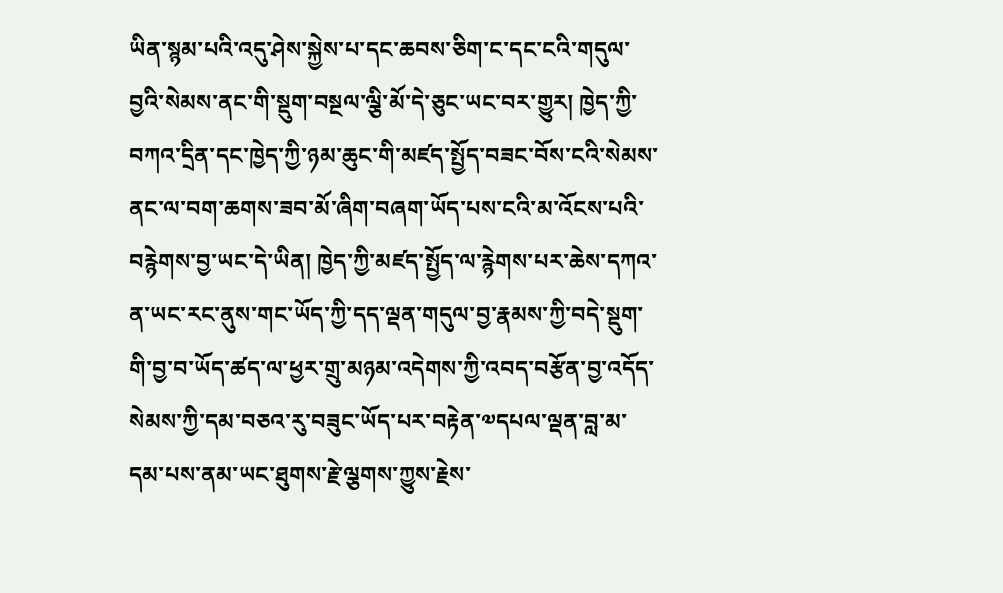ཡིན་སྙམ་པའི་འདུ་ཤེས་སྐྱེས་པ་དང་ཆབས་ཅིག་ང་དང་ངའི་གདུལ་བྱའི་སེམས་ནང་གི་སྡུག་བསྔལ་ལྕི་མོ་དེ་ཅུང་ཡང་བར་གྱུར། ཁྱེད་ཀྱི་བཀའ་དྲིན་དང་ཁྱེད་ཀྱི་ཉམ་ཆུང་གི་མཛད་སྤྱོད་བཟང་བོས་ངའི་སེམས་ནང་ལ་བག་ཆགས་ཟབ་མོ་ཞིག་བཞག་ཡོད་པས་ངའི་མ་འོངས་པའི་བརྙེགས་བྱ་ཡང་དེ་ཡིན། ཁྱེད་ཀྱི་མཛད་སྤྱོད་ལ་རྙེགས་པར་ཆེས་དཀའ་ན་ཡང་རང་ནུས་གང་ཡོད་ཀྱི་དད་ལྡན་གདུལ་བྱ་རྣམས་ཀྱི་བདེ་སྡུག་གི་བྱ་བ་ཡོད་ཚད་ལ་ཕྱར་གྲུ་མཉམ་འདེགས་ཀྱི་འབད་བརྩོན་བྱ་འདོད་སེམས་ཀྱི་དམ་བཅའ་རུ་བཟུང་ཡོད་པར་བརྟེན་༧དཔལ་ལྡན་བླ་མ་དམ་པས་ནམ་ཡང་ཐུགས་རྗེ་ལྕགས་ཀྱུས་རྗེས་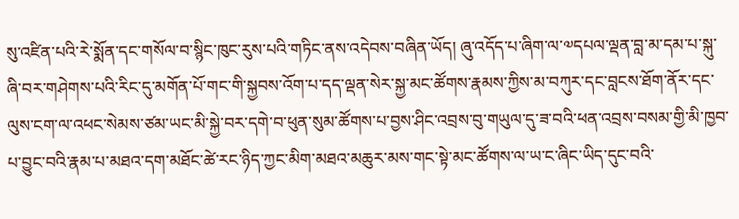སུ་འཛིན་པའི་རེ་སྨོན་དང་གསོལ་བ་སྙིང་ཁུང་རུས་པའི་གཏིང་ནས་འདེབས་བཞིན་ཡོད། ཞུ་འདོད་པ་ཞིག་ལ་༧དཔལ་ལྡན་བླ་མ་དམ་པ་སྐུ་ཞི་བར་གཤེགས་པའི་རིང་དུ་མགོན་པོ་གང་གི་སྐྱབས་འོག་པ་དད་ལྡན་སེར་སྐྱ་མང་ཚོགས་རྣམས་ཀྱིས་མ་བཀུར་དང་བླངས་ཐོག་ནོར་དང་ལུས་ངག་ལ་འཕང་སེམས་ཙམ་ཡང་མི་སྐྱེ་བར་དགེ་བ་ཕུན་སུམ་ཚོགས་པ་བྱས་ཤིང་འབྲས་བུ་གཡུལ་དུ་ཟ་བའི་ཕན་འབྲས་བསམ་གྱི་མི་ཁྱབ་པ་བྱུང་བའི་རྣམ་པ་མཐའ་དག་མཐོང་ཚེ་རང་ཉིད་ཀྱང་མིག་མཐའ་མཆུར་མས་གང་སྟེ་མང་ཚོགས་ལ་ཡ་ང་ཞིང་ཡིད་དུང་བའི་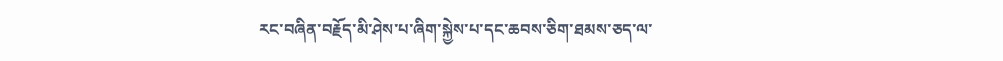རང་བཞིན་བརྗོད་མི་ཤེས་པ་ཞིག་སྐྱེས་པ་དང་ཆབས་ཅིག་ཐམས་ཅད་ལ་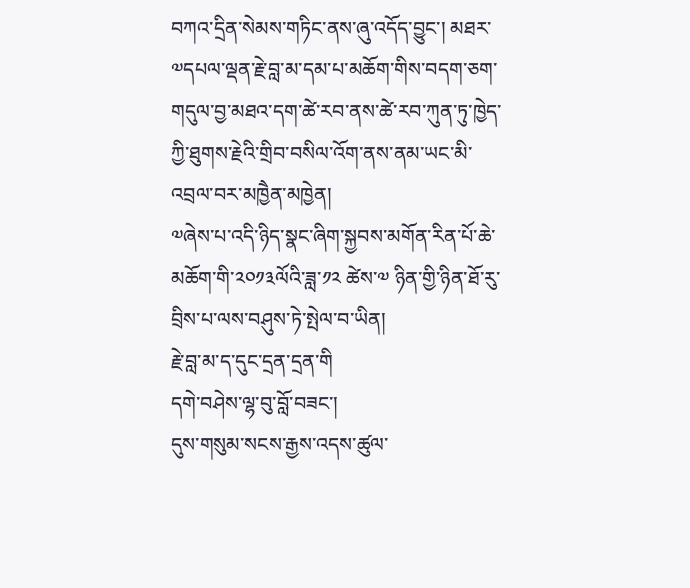བཀའ་དྲིན་སེམས་གཏིང་ནས་ཞུ་འདོད་བྱུང་། མཐར་༧དཔལ་ལྡན་རྗེ་བླ་མ་དམ་པ་མཆོག་གིས་བདག་ཅག་གདུལ་བྱ་མཐའ་དག་ཚེ་རབ་ནས་ཚེ་རབ་ཀུན་ཏུ་ཁྱེད་ཀྱི་ཐུགས་རྗེའི་གྲིབ་བསིལ་འོག་ནས་ནམ་ཡང་མི་འབྲལ་བར་མཁྱཻན་མཁྱེན།
༧ཞེས་པ་འདི་ཉིད་སྣང་ཞིག་སྐྱབས་མགོན་རིན་པོ་ཆེ་མཆོག་གི་༢༠༡༣ལོའི་ཟླ་༡༢ ཚེས་༧ ཉིན་གྱི་ཉིན་ཐོ་རུ་བྲིས་པ་ལས་བཤུས་ཏེ་སྤེལ་བ་ཡིན།
རྗེ་བླ་མ་ད་དུང་དྲན་དྲན་གི
དགེ་བཤེས་ལྷ་བུ་བློ་བཟང་།
དུས་གསུམ་སངས་རྒྱས་འདས་ཚུལ་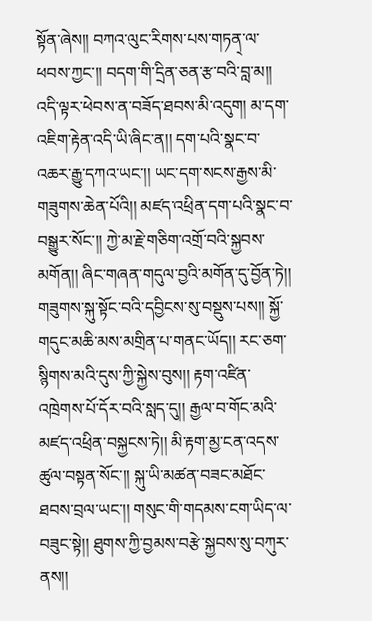སྟོན་ཞེས།། བཀའ་ལུང་རིགས་པས་གཏན྄་ལ་ཕབས་ཀྱང་།། བདག་གི་དྲིན་ཅན་རྩ་བའི་བླ་མ།། འདི་ལྟར་ཕེབས་ན་བཟོད་ཐབས་མི་འདུག། མ་དག་འཇིག་རྟེན་འདི་ཡི་ཞིང་ན།། དག་པའི་སྣང་བ་འཆར་རྒྱུ་དཀའ་ཡང་།། ཡང་དག་སངས་རྒྱས་མི་གཟུགས་ཆེན་པོའི།། མཛད་འཕྲིན་དག་པའི་སྣང་བ་བསྒྱུར་སོང་།། ཀྱེ་མ་རྗེ་གཅིག་འགྲོ་བའི་སྐྱབས་མགོན།། ཞིང་གཞན་གདུལ་བྱའི་མགོན་དུ་བྱོན་ཏེ།། གཟུགས་སྐུ་སྟོང་བའི་དབྱིངས་སུ་བསྡུས་པས།། སྐྱོ་གདུང་མཆི་མས་མགྲིན་པ་གནང་ཡོད།། རང་ཅག་སྙིགས་མའི་དུས་ཀྱི་སྐྱེས་བུས།། རྟག་འཛིན་འཁྲེགས་པོ་དོར་བའི་སླད་དུ།། རྒྱལ་བ་གོང་མའི་མཛད་འཕྲིན་བསྐྱངས་ཏེ།། མི་རྟག་མྱ་ངན་འདས་ཚུལ་བསྟན་སོང་།། སྐུ་ཡི་མཚན་བཟང་མཐོང་ཐབས་བྲལ་ཡང་།། གསུང་གི་གདམས་ངག་ཡིད་ལ་བཟུང་སྟེ།། ཐུགས་ཀྱི་བྱམས་བརྩེ་སྐྱབས་སུ་བཀུར་ནས།།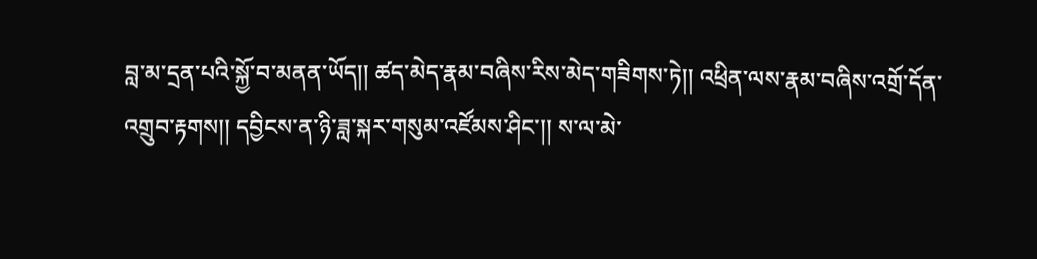བླ་མ་དྲན་པའི་སྐྱོ་བ་མནན་ཡོད།། ཚད་མེད་རྣམ་བཞིས་རིས་མེད་གཟིགས་ཏེ།། འཕྲིན་ལས་རྣམ་བཞིས་འགྲོ་དོན་འགྲུབ་རྟགས།། དབྱིངས་ན་ཉི་ཟླ་སྐར་གསུམ་འཛོམས་ཤིང་།། ས་ལ་མེ་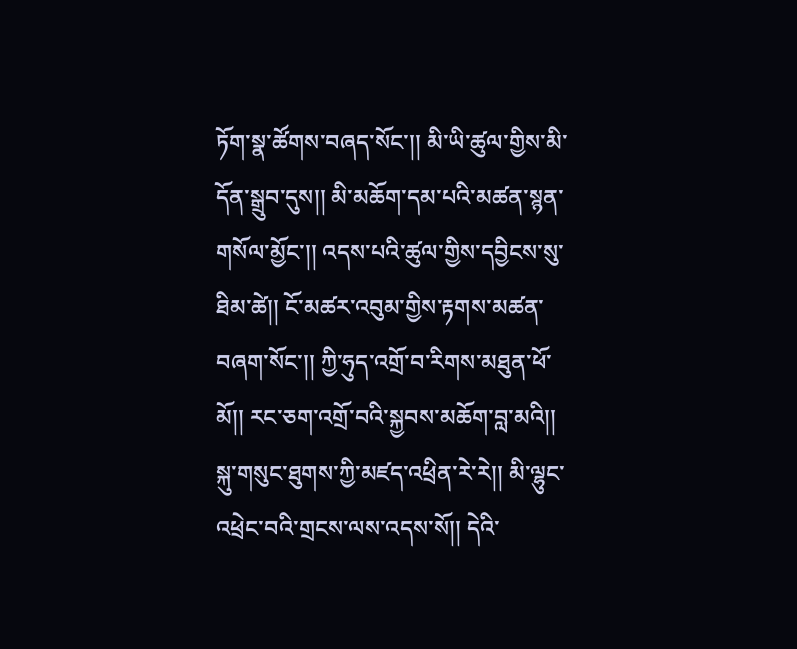ཏོག་སྣ་ཚོགས་བཞད་སོང་།། མི་ཡི་ཚུལ་གྱིས་མི་དོན་སྒྲུབ་དུས།། མི་མཆོག་དམ་པའི་མཚན་སྙན་གསོལ་མྱོང་།། འདས་པའི་ཚུལ་གྱིས་དབྱིངས་སུ་ཐིམ་ཚེ།། ངོ་མཚར་འབུམ་གྱིས་རྟགས་མཚན་བཞག་སོང་།། ཀྱི་ཧུད་འགྲོ་བ་རིགས་མཐུན་ཕོ་མོ།། རང་ཅག་འགྲོ་བའི་སྐྱབས་མཆོག་བླ་མའི།། སྐུ་གསུང་ཐུགས་ཀྱི་མཛད་འཕྲིན་རེ་རེ།། མི་ལྷུང་འཕྲེང་བའི་གྲངས་ལས་འདས་སོ།། དེའི་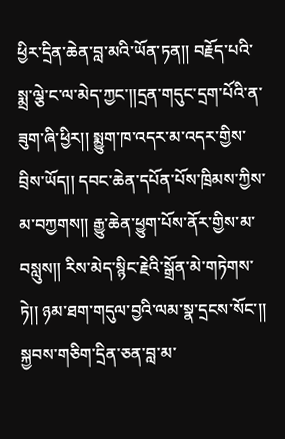ཕྱིར་དྲིན་ཆེན་བླ་མའི་ཡོན་ཏན།། བརྗོད་པའི་སྨྲ་ལྕེ་ང་ལ་མེད་ཀྱང་།།དྲན་གདུང་དྲག་པོའི་ན་ཟུག་ཞི་ཕྱིར།། སྨྱུག་ཁ་འདར་མ་འདར་གྱིས་བྲིས་ཡོད།། དབང་ཆེན་དཔོན་པོས་ཁྲིམས་ཀྱིས་མ་བཀྱགས།། རྒྱུ་ཆེན་ཕྱུག་པོས་ནོར་གྱིས་མ་བསླུས།། རིས་མེད་སྙིང་རྗེའི་སྒྲོན་མེ་གཏེགས་ཏེ།། ཉམ་ཐག་གདུལ་བྱའི་ལམ་སྣ་དྲངས་སོང་།། སྐྱབས་གཅིག་དྲིན་ཅན་བླ་མ་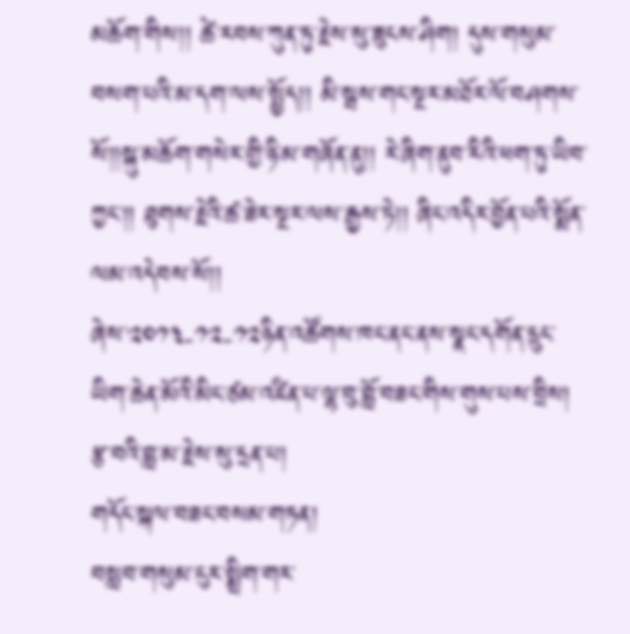མཆོག་གིས།། ཚེ་རབས་ཀུན་ཏུ་རྗེས་སུ་ཟུངས་ཤིག། དུས་གསུམ་བསག་པའི་མ་དག་ལས་སྤྱོད།། མི་སྦས་གང་སྔར་མཐོར་ལོ་བཤགས་སོ།།སྐུ་མཆོག་གསེར་གྱི་ཉི་མ་གཞོན་ནུ།། རེ་ཞིག་ནུབ་རིའི་ཕག་ཏུ་ཡིབ་ཀྱང་།། ཐུགས་རྗེའི་ཚ་ཟེར་སྔར་ལས་རྒྱས་ཏེ།། ཞིང་འདིར་བྱོན་པའི་སྨོན་ལམ་འདེབས་སོ།།
ཞེས་༢༠༡༣-༡༢-༡༢ཉིན་འཚོགས་ཁང་ནང་ནས་སྣང་དགོན་དྲུང་ཡིག་ཆེན་མོའི་མིང་ཙམ་འཛིན་པ་ལྷ་བུ་བློ་བཟང་གིས་གུས་པས་བྲིས།
རྩ་བའི་བླ་མ་རྗེས་སུ་དྲན་པ།
གདོང་སྐལ་བཟང་བསམ་གཏན།
བསླབ་གསུམ་ངུར་སྨྲིག་གར་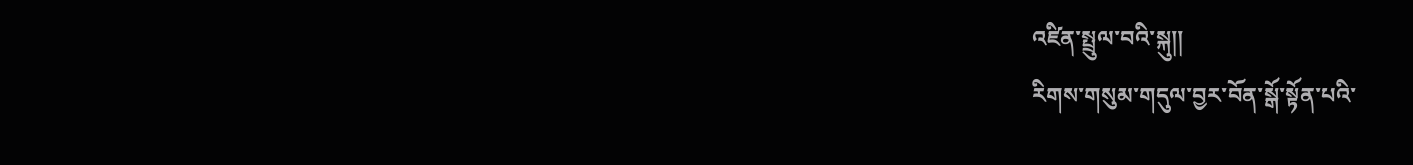འཛིན་སྤྲུལ་བའི་སྐུ།།
རིགས་གསུམ་གདུལ་བྱར་བོན་སྒོ་སྟོན་པའི་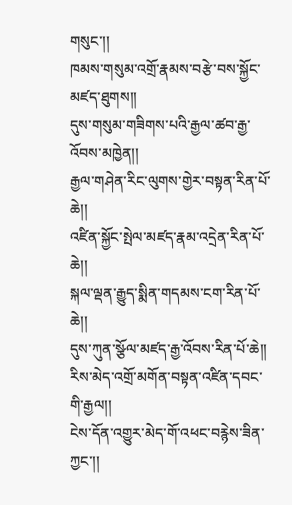གསུང་།།
ཁམས་གསུམ་འགྲོ་རྣམས་བརྩེ་བས་སྐྱོང་མཛད་ཐུགས།།
དུས་གསུམ་གཟིགས་པའི་རྒྱལ་ཚབ་རྒྱ་འོབས་མཁྱེན།།
རྒྱལ་གཤེན་རིང་ལུགས་གྱེར་བསྟན་རིན་པོ་ཆེ།།
འཛིན་སྐྱོང་སྤེལ་མཛད་རྣམ་འདྲེན་རིན་པོ་ཆེ།།
སྐལ་ལྡན་རྒྱུད་སྨིན་གདམས་ངག་རིན་པོ་ཆེ།།
དུས་ཀུན་སྩོལ་མཛད་རྒྱ་འོབས་རིན་པོ་ཆེ།།
རིས་མེད་འགྲོ་མགོན་བསྟན་འཛིན་དབང་གི་རྒྱལ།།
ངེས་དོན་འགྱུར་མེད་གོ་འཕང་བརྙེས་ཟིན་ཀྱང་།།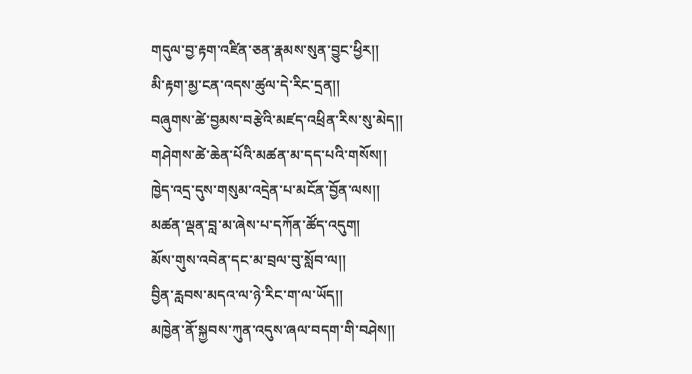གདུལ་བྱ་རྟག་འཛིན་ཅན་རྣམས་སུན་བྱུང་ཕྱིར།།
མི་རྟག་མྱ་ངན་འདས་ཚུལ་དེ་རིང་དྲན།།
བཞུགས་ཚེ་བྱམས་བརྩེའི་མཛད་འཕྲིན་རིས་སུ་མེད།།
གཤེགས་ཚེ་ཆེན་པོའི་མཚན་མ་དད་པའི་གསོས།།
ཁྱེད་འདྲ་དུས་གསུམ་འདྲེན་པ་མངོན་བྱོན་ལས།།
མཚན་ལྡན་བླ་མ་ཞེས་པ་དཀོན་ཚོད་འདུག།
མོས་གུས་འབེན་དང་མ་བྲལ་བུ་སློབ་ལ།།
བྱིན་རླབས་མདའ་ལ་ཉེ་རིང་ག་ལ་ཡོད།།
མཁྱེན་ནོ་སྐྱབས་ཀུན་འདུས་ཞལ་བདག་གི་བཤེས།།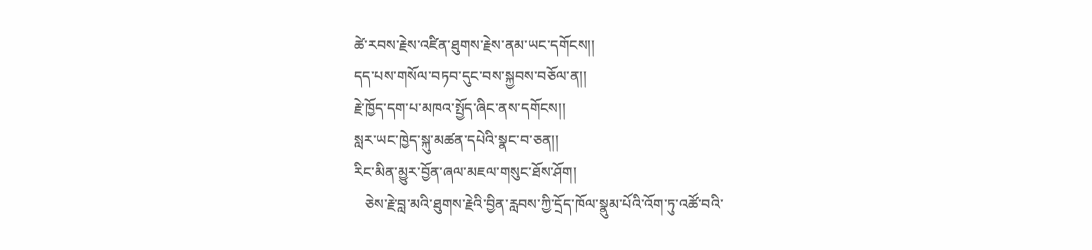ཚེ་རབས་རྗེས་འཛིན་ཐུགས་རྗེས་ནམ་ཡང་དགོངས།།
དད་པས་གསོལ་བཏབ་དུང་བས་སྐྱབས་བཅོལ་ན།།
རྗེ་ཁྱོད་དག་པ་མཁའ་སྤྱོད་ཞིང་ནས་དགོངས།།
སླར་ཡང་ཁྱེད་སྐུ་མཚན་དཔེའི་སྣང་བ་ཅན།།
རིང་མིན་མྱུར་བྱོན་ཞལ་མཇལ་གསུང་ཐོས་ཤོག།
   ཅེས་རྗེ་བླ་མའི་ཐུགས་རྗེའི་བྱིན་རླབས་ཀྱི་དྲོད་ཁོལ་སྣུམ་པོའི་འོག་ཏུ་འཚོ་བའི་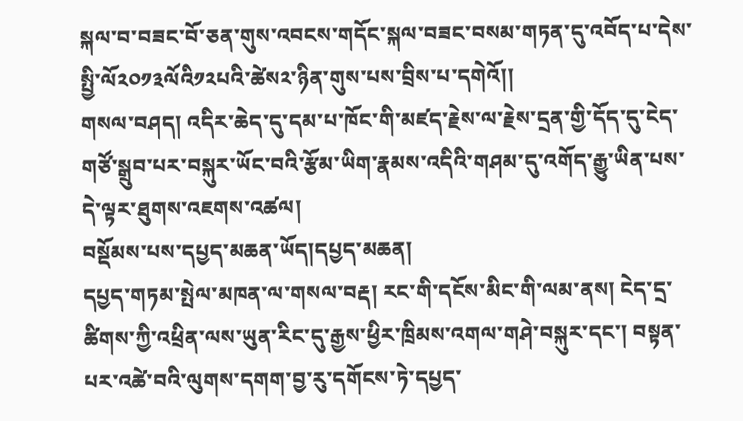སྐལ་བ་བཟང་བོ་ཅན་གུས་འབངས་གདོང་སྐལ་བཟང་བསམ་གཏན་དུ་འབོད་པ་དེས་སྤྱི་ལོ༢༠༡༣ལོའི༡༢པའི་ཚེས༢་ཉིན་གུས་པས་བྲིས་པ་དགེའོ།།
གསལ་བཤད། འདིར་ཆེད་དུ་དམ་པ་ཁོང་གི་མཛད་རྗེས་ལ་རྗེས་དྲན་གྱི་དོད་དུ་ངེད་གཙོ་སྒྲུབ་པར་བསྐུར་ཡོང་བའི་རྩོམ་ཡིག་རྣམས་འདིའི་གཤམ་དུ་འགོད་རྒྱུ་ཡིན་པས་དེ་ལྟར་ཐུགས་འཇགས་འཚལ།
བསྡོམས་པས་དཔྱད་མཆན་ཡོད།དཔྱད་མཆན།
དཔྱད་གཏམ་སྤེལ་མཁན་ལ་གསལ་བརྡ། རང་གི་དངོས་མིང་གི་ལམ་ནས། ངེད་དྲ་ཚིགས་ཀྱི་འཕྲིན་ལས་ཡུན་རིང་དུ་རྒྱས་ཕྱིར་ཁྲིམས་འགལ་གཤེ་བསྐུར་དང་། བསྟན་པར་འཚེ་བའི་ལུགས་དགག་བྱ་རུ་དགོངས་ཏེ་དཔྱད་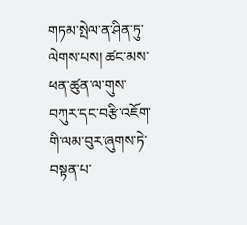གཏམ་སྤེལ་ན་ཤིན་ཏུ་ལེགས་པས། ཚང་མས་ཕན་ཚུན་ལ་གུས་བཀུར་དང་བརྩི་འཇོག་གི་ལམ་བུར་ཞུགས་ཏེ་བསྟན་པ་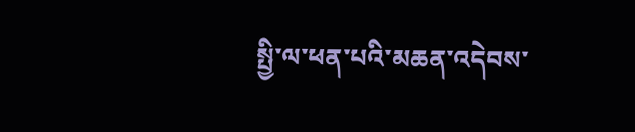སྤྱི་ལ་ཕན་པའི་མཆན་འདེབས་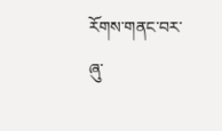རོགས་གནང་བར་ཞུ་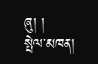ཞུ། །
སྤེལ་མཁན།